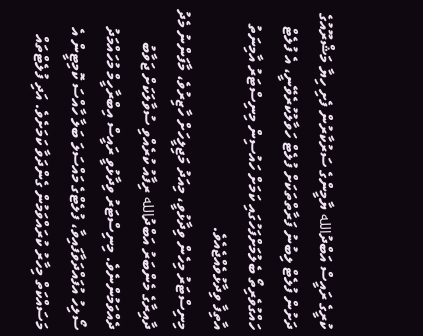ކުރީގެ ރައީސް އަބްދުالله ޔާމީންގެ ސަރުކާރުން ފެށި ހިޔާ މަޝްރޫއުގެ ދަށުން ފުލެޓް ލިބުނު ފަރާތްތަކަށް ފުލެޓް ހަވާލުކުރެވޭނީ، އެ ފުލެޓް ހައްގުވެރިތޯ ބެލުމަށްފަހުގައި ކަމަށް ހައުސިން މިނިސްޓަރު އާމިނަތު އާތިފާ ވިދާޅުވެއްޖެއެވެ.
މިނިސްޓަރު މިހެން ވިދާޅުވީ، މިއަދު މަޖިލީހަށް ހާޒިރުވެ، މާފަންނު މެދު ދާއިރާގެ މެންބަރު އަބްދުالله ރިފާއު ކުރެއްވި ސުވާލަކަށް ޖަވާބު ދެއްވަމުންނެވެ. މިނިސްޓަރު ވިދާޅުވީ ރައީސް އިބްރާހީމް މުހައްމަދު ސޯލިހު އުފައްދަވާފައިވާ، ފުލެޓްގެ މައްސަލަ ބަލާ ހާއްސަ ކޮމިޓީން އެ މަސައްކަތް މިހާރު ކުރައްވަމުން ގެންދަވާ ކަމަށެވެ. އަދި ފުލެޓްތައް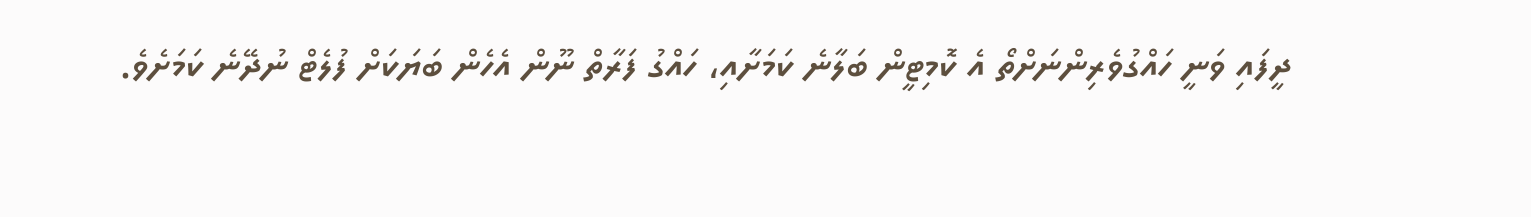ދީފައި ވަނީ ހައްގުވެރިންނަށްތޯ އެ ކޮމިޓީން ބަލާނެ ކަމަށާއި، ހައްގު ފަރާތް ނޫން އެހެން ބަޔަކަށް ފުލެޓް ނުދޭނެ ކަމަށެވެ.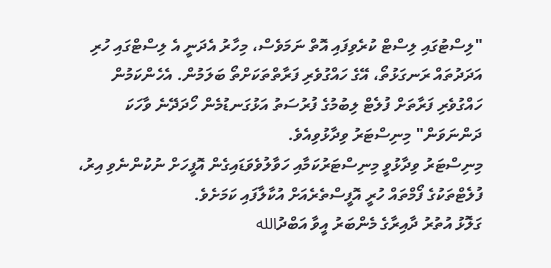"ލިސްޓުގައި ލިސްޓް ކުރެވިފައި އޮތް ނަމަވެސް، މިހާރު އެދަނީ އެ ލިސްޓްގައި ހުރި އަދަދުތައް ރަނގަޅުތޯ، އޭގެ ހައްގުވެރި ފަރާތްތަކަށްތޯ ބަލަމުން. އެހެންކަމުން ހައްގުވެރި ފަރާތަށް ފުލެޓް ލިބުމުގެ ފުރުސަތު އަޅުގަނޑުމެން ހޯދަދޭނެ ވާހަކަ ދަންނަވަން" މިނިސްޓަރު ވިދާޅުވިއެވެ.
މިނިސްޓަރު ވިދާޅުވީ މިނިސްޓަރުކަމާއި ހަވާލުވެވަޑައިގެން އޮފީހަށް ނުކުންނެވި އިރު، ފުލެޓްތަކުގެ ފޯމްތައް ހުރީ އޮފީސްތެރެއަށް އުކާލާފައި ކަމަށެވެ.
ގަލޮޅު އުތުރު ދާއިރާގެ މެންބަރު އީވާ އަބްދުالله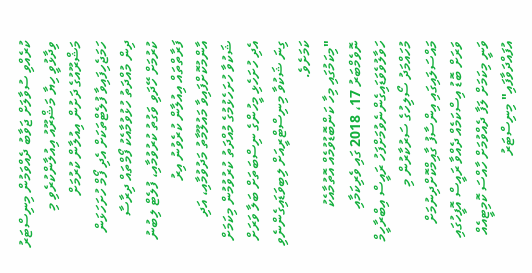ކުރެއްވި ސުވާލަށް ޖަވާބު ދެއްވަމުން މިނިސްޓަރު ވިދާޅުވީ ހިޔާ މަޝްރޫއު އިއުލާންކުރެވި މި މަޝްރޫއުގެ ދަށުން އިއުލާން ކުރުމަށް ހަމަޖެހިފައިވާ ފުލެޓްތަކަށް އެދި ފޯމް ހުށަހަޅަން ދިން މުއްދަތު ހުޅުވުމާއެކު ފޯމްތައް ދިރާސާ ކުރުމަށް ހޭދަވި ވަގުތު ކުރުވުމާއި، ފުލެޓް ލިބުނު ފަރާތްތައް އިއުލާން ކުރެވުނު އިރު އާންމުކޮށްފައިވާ މައުލޫމާތު މަދުވުމާއި، އަދި ޝަކުވާ ހުށަހެޅުމުގެ މުއްދަތު ކުރުވުމުން މިކަމަށް އެދި ހުށަހެޅި މީހުންގެ ނިސްބަތަށް ބަލާ ވަރަށް ގިނަ ޝަކުވާ މިނިސްޓްރީއަށް ލިބިވަޑައިގެންނެވި ކަމަށެވެ.
"މިކަމުގައި މިހާ ކަންބޮޑުވުމެއް އޮތުމާއެކު ނޮވެމްބަރު 17، 2018 ގައި ވެރިކަމާއި ހަވާލުވެވަޑައިގެންނެވުމަށްފަހު ރައީސް އިބްރާހީމް މުހައްމަދު ސޯލިހުގެ ސަރުކާރުން މި މައްސަލައިގައި އިންސާފު ގާއިމްކޮށްދިނުމަށް ވަރަށް ބޮޑު އިސްކަމެއް ދެއްވާ ރައީސް އޮފީހުގައި ވަނީ މިކަމަށް ލަފާ ދެއްވުމަށް ހާއްސަ ކޮމިޓީއެއް އުފައްދަވާފައި" މިނިސްޓަރު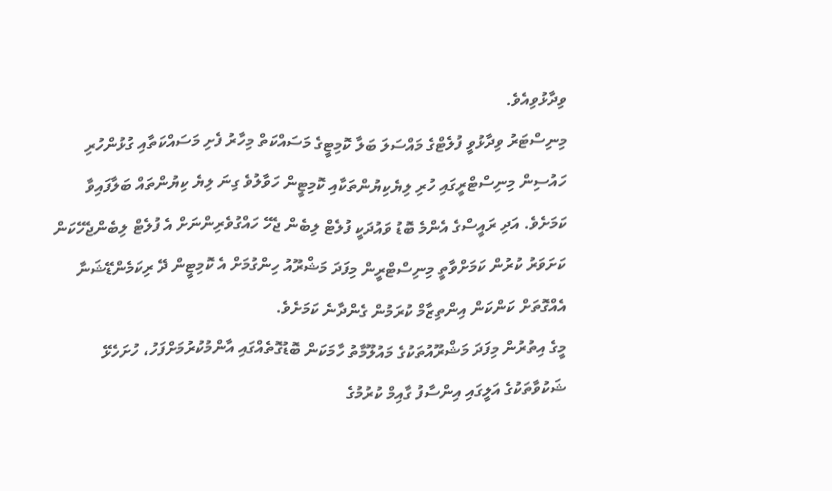ވިދާޅުވިއެވެ.
މިނިސްޓަރު ވިދާޅުވީ ފުލެޓްގެ މައްސަލަ ބަލާ ކޮމިޓީގެ މަސައްކަތް މިހާރު ފެށި މަސައްކަތާއި ގުޅުންހުރި ހައުސިން މިނިސްޓްރީގައި ހުރި ލިޔެކިޔުންތަކާއި ކޮމިޓީން ހަވާލުވެ ގިނަ ލިޔެ ކިޔުންތައް ބަލާފައިވާ ކަމަށެވެ. އަދި ރައީސްގެ އެންމެ ބޮޑު ވައުދަކީ ފުލެޓް ލިބެން ޖެހޭ ހައްގުވެރިންނަށް އެ ފުލެޓް ލިބެންޖެހޭކަން ކަށަވަރު ކުރުން ކަމަށްވާތީ މިނިސްޓްރީން މިފަދަ މަޝްރޫއު ހިންގުމަށް އެ ކޮމިޓީން ދޭ ރިކަމެންޑޭޝަނާ އެއްގޮތަށް ކަންކަން އިންތިޒާމް ކުރަމުން ގެންދާނެ ކަމަށެވެ.
މީގެ އިތުރުން މިފަދަ މަޝްރޫއުތަކުގެ މައުލޫމާތު ހާމަކަން ބޮޑުގޮތެއްގައި އާންމުކުރުމަށްފަހު، ހުށަހެޅޭ ޝަކުވާތަކުގެ އަލީގައި އިންސާފު ގާއިމް ކުރުމުގެ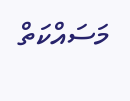މަސައްކަތް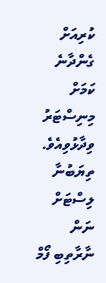ކުރިއަށް ގެންދާނެ ކަމަށް މިނިސްޓަރު ވިދާޅުވިއެވެ.
ތިޔަބުނާ ލިސްޓަށް ނަން ނާރާތިބި ފޯމް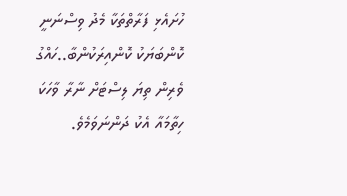ހުށައެޅި ފަރާތްތަކާ މެދު ވިސްނަނީ ކޮންބަޔަކު ކޮންއިރަކުންބާ..ހައްގު ވެރިން ތިޔަ ލިސްޓަށް ނާރާ ވާހަކަ ހިތާމައާ އެކު ދަންނަވަމެވެ.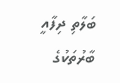ބަލާތި ދިފާއީ ބާރުތަކުގެ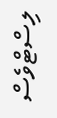ލިސްޓްވެސް